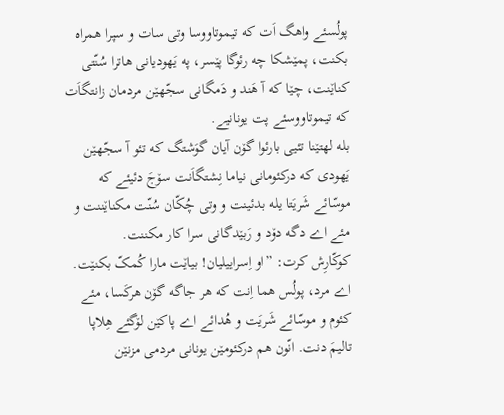پولُسئے واهگ اَت که تیموتاووسا وتی سات و سپرا همراه بکنت، پمێشکا چه رئوگا پێسر، په یَهودیانی هاترا سُنّتی کناێنت، چێا که آ هَند و دَمگانی سجّهێن مردمان زانتگاَت که تیموتاووسئے پت یونانیے.
بله لهتێنا تئیی بارئوا گۆن آیان گوَشتگ که تئو آ سجّهێن یَهودی که درکئومانی نیاما نِشتگاَنت سۆجَ دئیئے که موسّائے شَریَتا یله بدئینت و وتی چُکّان سُنّت مکناێننت و مئے اے دگه دۆد و رَبێدگانی سرا کار مکننت.
کوکّارِش کرت: ”او اِسراییلیان! بیاێت مارا کُمکّ بکنێت. اے مرد، پولُس هما اِنت که هر جاگه گۆن هرکَسا، مئے کئوم و موسّائے شَریَت و هُدائے اے پاکێن لۆگئے هِلاپا تالیمَ دنت. انّون هم درکئومێن یونانی مردمی مزنێن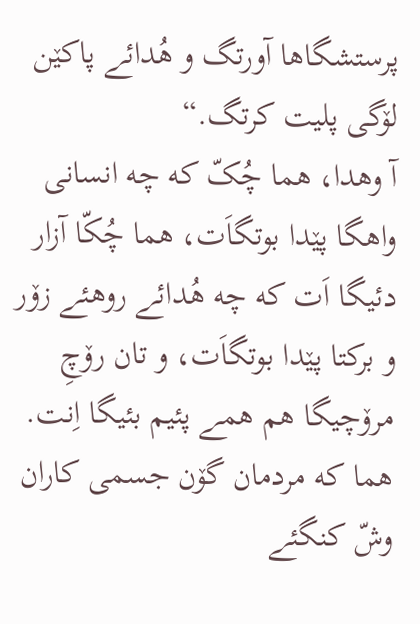پرستشگاها آورتگ و هُدائے پاکێن لۆگی پلیت کرتگ.“
آ وهدا، هما چُکّ که چه انسانی واهگا پێدا بوتگاَت، هما چُکّا آزار دئیگا اَت که چه هُدائے روهئے زۆر و برکتا پێدا بوتگاَت، و تان رۆچِ مرۆچیگا هم همے پئیم بئیگا اِنت.
هما که مردمان گۆن جسمی کاران وشّ کنگئے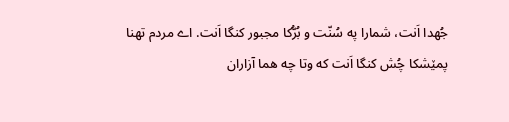جُهدا اَنت، شمارا په سُنّت و بُرُّکا مجبور کنگا اَنت. اے مردم تهنا پمێشکا چُش کنگا اَنت که وتا چه هما آزاران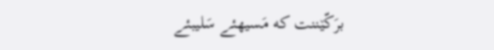برَکّێننت که مَسیهئے سَلیبئے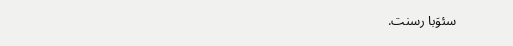سئوَبا رسنت.